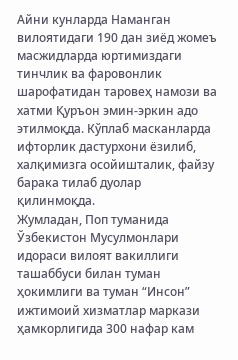Айни кунларда Наманган вилоятидаги 190 дан зиёд жомеъ масжидларда юртимиздаги тинчлик ва фаровонлик шарофатидан таровеҳ намози ва хатми Қуръон эмин-эркин адо этилмоқда. Кўплаб масканларда ифторлик дастурхони ёзилиб, халқимизга осойишталик, файзу барака тилаб дуолар қилинмоқда.
Жумладан, Поп туманида Ўзбекистон Мусулмонлари идораси вилоят вакиллиги ташаббуси билан туман ҳокимлиги ва туман “Инсон” ижтимоий хизматлар маркази ҳамкорлигида 300 нафар кам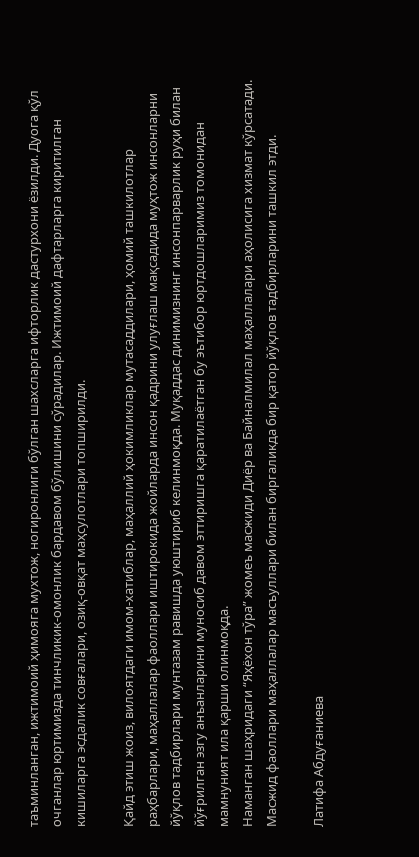таъминланган, ижтимоий ҳимояга мухтож, ногиронлиги бўлган шахсларга ифторлик дастурхони ёзилди. Дуога қўл очганлар юртимизда тинчликик-омонлик бардавом бўлишини сўрадилар. Ижтимоий дафтарларга киритилган кишиларга эсдалик совғалари, озиқ-овқат маҳсулотлари топширилди.

Қайд этиш жоиз, вилоятдаги имом-хатиблар, маҳаллий ҳокимликлар мутасаддилари, ҳомий ташкилотлар раҳбарлари, маҳаллалар фаоллари иштирокида жойларда инсон қадрини улуғлаш мақсадида муҳтож инсонларни йўқлов тадбирлари мунтазам равишда уюштириб келинмоқда. Муқаддас динимизнинг инсонпарварлик руҳи билан йўғрилган эзгу анъанларини муносиб давом эттиришга қаратилаётган бу эътибор юртдошларимиз томонидан мамнуният ила қарши олинмоқда.
Наманган шаҳридаги “Яҳёхон тўра” жомеъ масжиди Диёр ва Байналмилал маҳаллалари аҳолисига хизмат кўрсатади. Масжид фаоллари маҳаллалар масъуллари билан биргаликда бир қатор йўқлов тадбирларини ташкил этди.

Латифа Абдуғаниева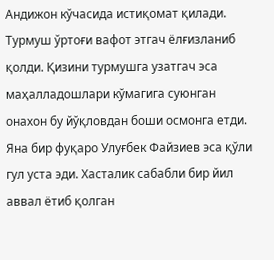Андижон кўчасида истиқомат қилади. Турмуш ўртоғи вафот этгач ёлғизланиб қолди. Қизини турмушга узатгач эса маҳалладошлари кўмагига суюнган онахон бу йўқловдан боши осмонга етди. Яна бир фуқаро Улуғбек Файзиев эса қўли гул уста эди. Хасталик сабабли бир йил аввал ётиб қолган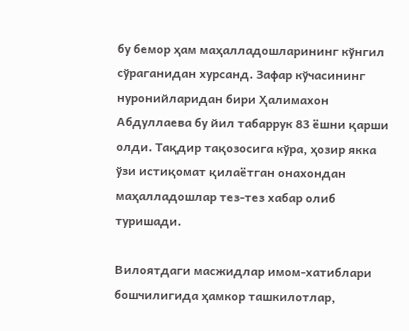бу бемор ҳам маҳалладошларининг кўнгил сўраганидан хурсанд. Зафар кўчасининг нуронийларидан бири Ҳалимахон Абдуллаева бу йил табаррук 83 ёшни қарши олди. Тақдир тақозосига кўра, ҳозир якка ўзи истиқомат қилаётган онахондан маҳалладошлар тез-тез хабар олиб туришади.

Вилоятдаги масжидлар имом-хатиблари бошчилигида ҳамкор ташкилотлар,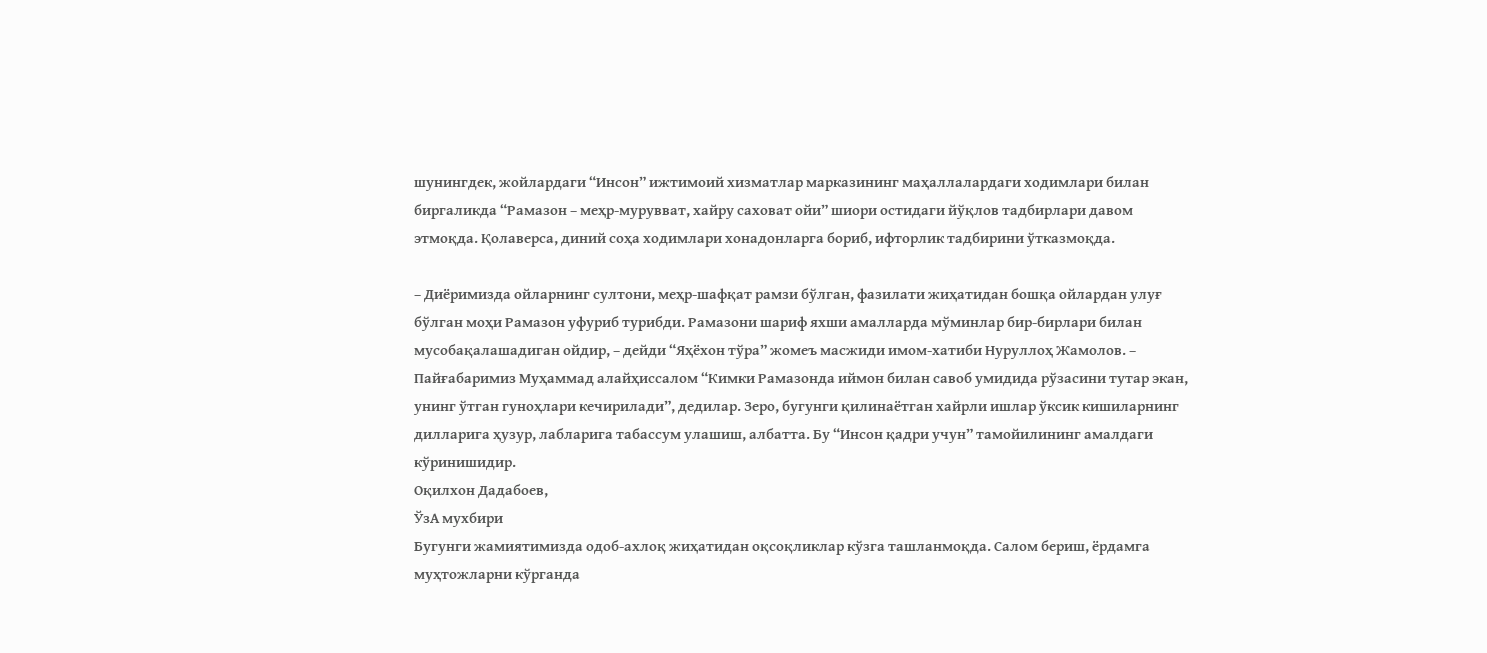шунингдек, жойлардаги “Инсон” ижтимоий хизматлар марказининг маҳаллалардаги ходимлари билан биргаликда “Рамазон – меҳр-мурувват, хайру саховат ойи” шиори остидаги йўқлов тадбирлари давом этмоқда. Қолаверса, диний соҳа ходимлари хонадонларга бориб, ифторлик тадбирини ўтказмоқда.

– Диёримизда ойларнинг султони, меҳр-шафқат рамзи бўлган, фазилати жиҳатидан бошқа ойлардан улуғ бўлган моҳи Рамазон уфуриб турибди. Рамазони шариф яхши амалларда мўминлар бир-бирлари билан мусобақалашадиган ойдир, – дейди “Яҳёхон тўра” жомеъ масжиди имом-хатиби Нуруллоҳ Жамолов. – Пайғабаримиз Муҳаммад алайҳиссалом “Кимки Рамазонда иймон билан савоб умидида рўзасини тутар экан, унинг ўтган гуноҳлари кечирилади”, дедилар. Зеро, бугунги қилинаётган хайрли ишлар ўксик кишиларнинг дилларига ҳузур, лабларига табассум улашиш, албатта. Бу “Инсон қадри учун” тамойилининг амалдаги кўринишидир.
Оқилхон Дадабоев,
ЎзА мухбири
Бугунги жамиятимизда одоб-ахлоқ жиҳатидан оқсоқликлар кўзга ташланмоқда. Салом бериш, ёрдамга муҳтожларни кўрганда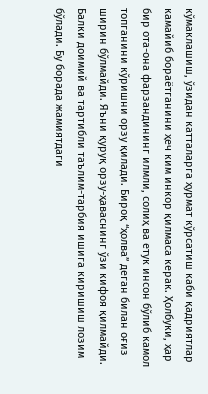кўмаклашиш, ўзидан катталарга ҳурмат кўрсатиш каби қадриятлар камайиб бораётганини ҳеч ким инкор қилмаса керак. Ҳолбуки, ҳар бир ота-она фарзандининг илмли, солиҳ ва етук инсон бўлиб камол топганини кўришни орзу қилади. Бироқ “ҳолва” деган билан оғиз ширин бўлмайди. Яъни қуруқ орзу-ҳаваснинг ўзи кифоя қилмайди. Балки доимий ва тартибли таълим-тарбия ишига киришиш лозим бўлади. Бу борада жамиятдаги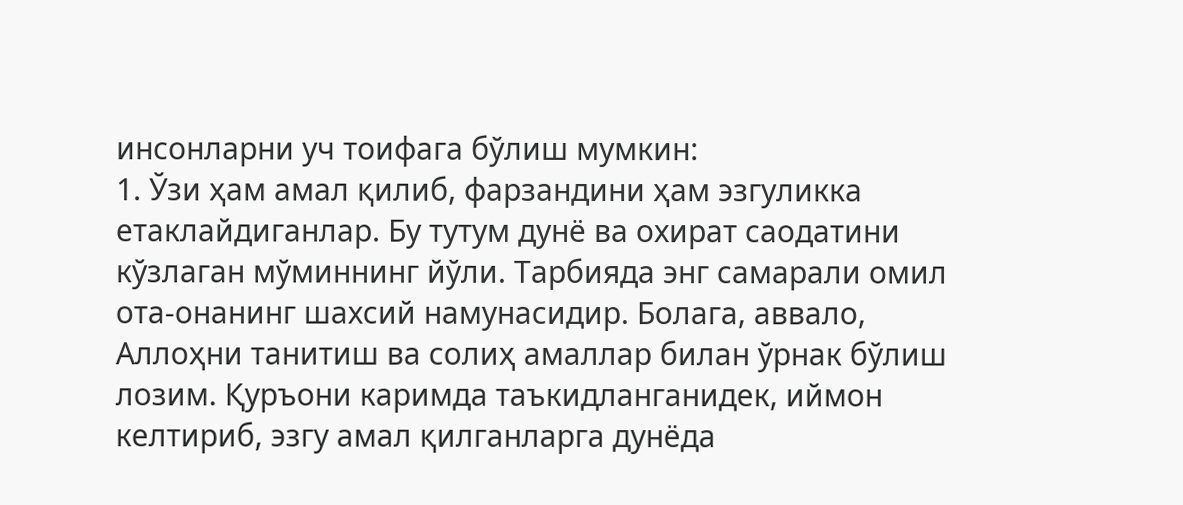инсонларни уч тоифага бўлиш мумкин:
1. Ўзи ҳам амал қилиб, фарзандини ҳам эзгуликка етаклайдиганлар. Бу тутум дунё ва охират саодатини кўзлаган мўминнинг йўли. Тарбияда энг самарали омил ота-онанинг шахсий намунасидир. Болага, аввало, Аллоҳни танитиш ва солиҳ амаллар билан ўрнак бўлиш лозим. Қуръони каримда таъкидланганидек, иймон келтириб, эзгу амал қилганларга дунёда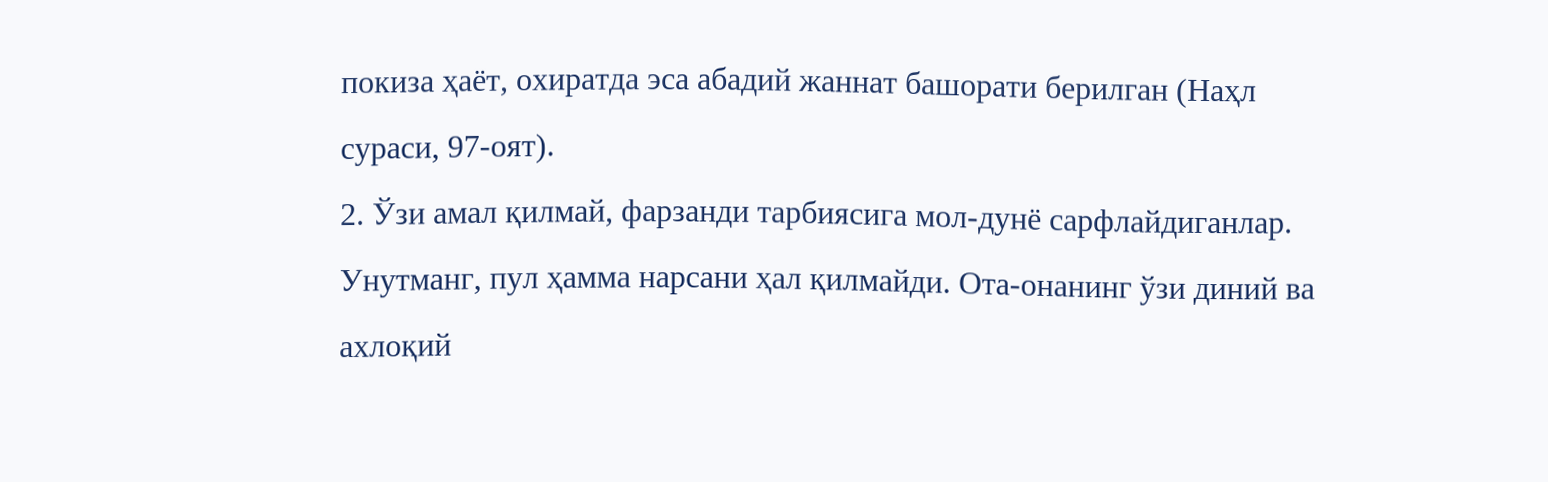покиза ҳаёт, охиратда эса абадий жаннат башорати берилган (Наҳл сураси, 97-оят).
2. Ўзи амал қилмай, фарзанди тарбиясига мол-дунё сарфлайдиганлар. Унутманг, пул ҳамма нарсани ҳал қилмайди. Ота-онанинг ўзи диний ва ахлоқий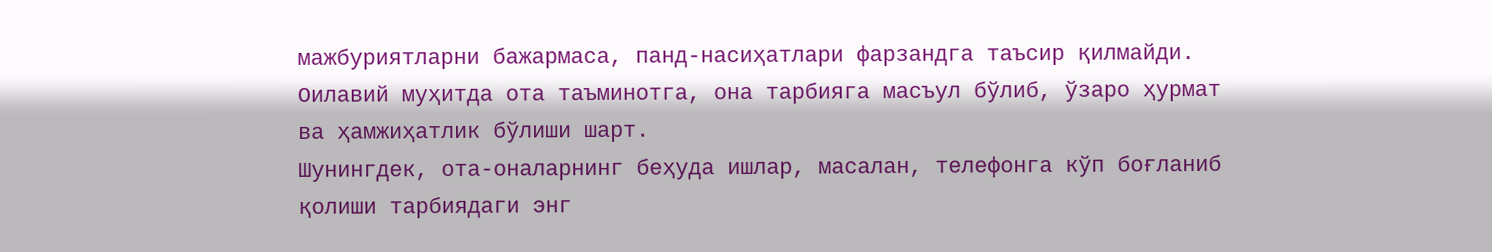мажбуриятларни бажармаса, панд-насиҳатлари фарзандга таъсир қилмайди. Оилавий муҳитда ота таъминотга, она тарбияга масъул бўлиб, ўзаро ҳурмат ва ҳамжиҳатлик бўлиши шарт.
Шунингдек, ота-оналарнинг беҳуда ишлар, масалан, телефонга кўп боғланиб қолиши тарбиядаги энг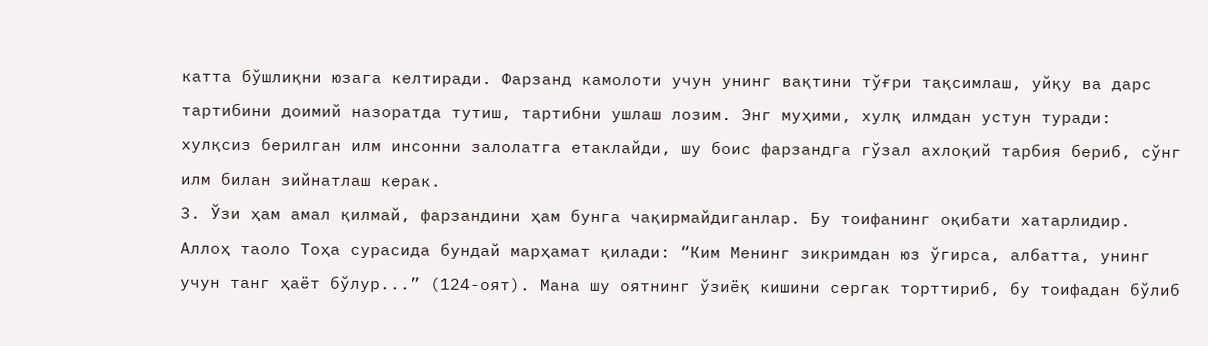катта бўшлиқни юзага келтиради. Фарзанд камолоти учун унинг вақтини тўғри тақсимлаш, уйқу ва дарс тартибини доимий назоратда тутиш, тартибни ушлаш лозим. Энг муҳими, хулқ илмдан устун туради: хулқсиз берилган илм инсонни залолатга етаклайди, шу боис фарзандга гўзал ахлоқий тарбия бериб, сўнг илм билан зийнатлаш керак.
3. Ўзи ҳам амал қилмай, фарзандини ҳам бунга чақирмайдиганлар. Бу тоифанинг оқибати хатарлидир. Аллоҳ таоло Тоҳа сурасида бундай марҳамат қилади: “Ким Менинг зикримдан юз ўгирса, албатта, унинг учун танг ҳаёт бўлур...” (124-оят). Мана шу оятнинг ўзиёқ кишини сергак торттириб, бу тоифадан бўлиб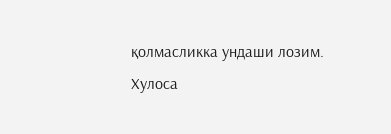қолмасликка ундаши лозим.
Хулоса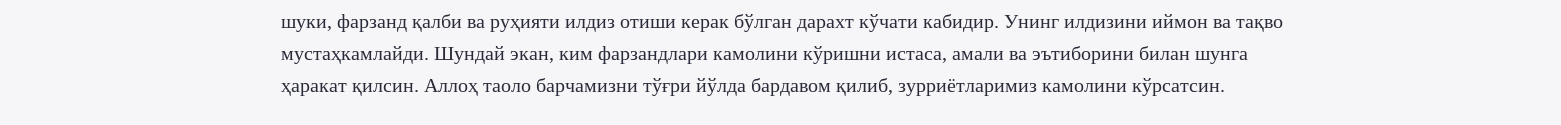шуки, фарзанд қалби ва руҳияти илдиз отиши керак бўлган дарахт кўчати кабидир. Унинг илдизини иймон ва тақво мустаҳкамлайди. Шундай экан, ким фарзандлари камолини кўришни истаса, амали ва эътиборини билан шунга ҳаракат қилсин. Аллоҳ таоло барчамизни тўғри йўлда бардавом қилиб, зурриётларимиз камолини кўрсатсин.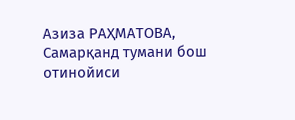Азиза РАҲМАТОВА,
Самарқанд тумани бош отинойиси